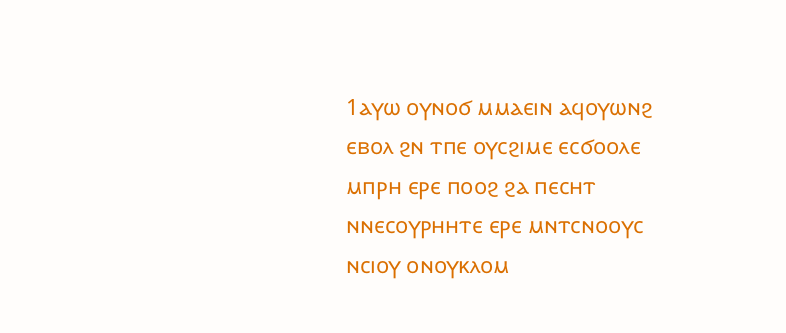1ⲁⲩⲱ ⲟⲩⲛⲟϭ ⲙⲙⲁⲉⲓⲛ ⲁϥⲟⲩⲱⲛϩ ⲉⲃⲟⲗ ϩⲛ ⲧⲡⲉ ⲟⲩⲥϩⲓⲙⲉ ⲉⲥϭⲟⲟⲗⲉ ⲙⲡⲣⲏ ⲉⲣⲉ ⲡⲟⲟϩ ϩⲁ ⲡⲉⲥⲏⲧ ⲛⲛⲉⲥⲟⲩⲣⲏⲏⲧⲉ ⲉⲣⲉ ⲙⲛⲧⲥⲛⲟⲟⲩⲥ ⲛⲥⲓⲟⲩ ⲟⲛⲟⲩⲕⲗⲟⲙ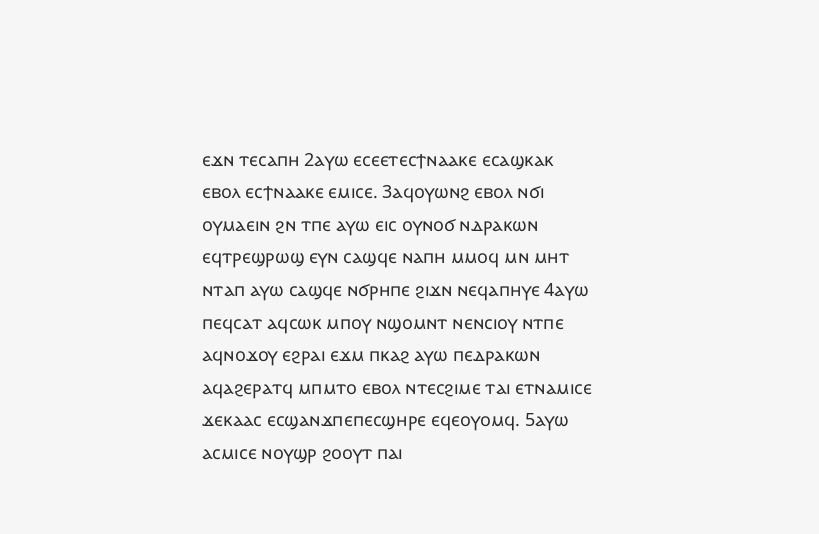ⲉϫⲛ ⲧⲉⲥⲁⲡⲏ 2ⲁⲩⲱ ⲉⲥⲉⲉⲧⲉⲥϯⲛⲁⲁⲕⲉ ⲉⲥⲁϣⲕⲁⲕ ⲉⲃⲟⲗ ⲉⲥϯⲛⲁⲁⲕⲉ ⲉⲙⲓⲥⲉ. 3ⲁϥⲟⲩⲱⲛϩ ⲉⲃⲟⲗ ⲛϭⲓ ⲟⲩⲙⲁⲉⲓⲛ ϩⲛ ⲧⲡⲉ ⲁⲩⲱ ⲉⲓⲥ ⲟⲩⲛⲟϭ ⲛⲇⲣⲁⲕⲱⲛ ⲉϥⲧⲣⲉϣⲣⲱϣ ⲉⲩⲛ ⲥⲁϣϥⲉ ⲛⲁⲡⲏ ⲙⲙⲟϥ ⲙⲛ ⲙⲏⲧ ⲛⲧⲁⲡ ⲁⲩⲱ ⲥⲁϣϥⲉ ⲛϭⲣⲏⲡⲉ ϩⲓϫⲛ ⲛⲉϥⲁⲡⲏⲩⲉ 4ⲁⲩⲱ ⲡⲉϥⲥⲁⲧ ⲁϥⲥⲱⲕ ⲙⲡⲟⲩ ⲛϣⲟⲙⲛⲧ ⲛⲉⲛⲥⲓⲟⲩ ⲛⲧⲡⲉ ⲁϥⲛⲟϫⲟⲩ ⲉϩⲣⲁⲓ ⲉϫⲙ ⲡⲕⲁϩ ⲁⲩⲱ ⲡⲉⲇⲣⲁⲕⲱⲛ ⲁϥⲁϩⲉⲣⲁⲧϥ ⲙⲡⲙⲧⲟ ⲉⲃⲟⲗ ⲛⲧⲉⲥϩⲓⲙⲉ ⲧⲁⲓ ⲉⲧⲛⲁⲙⲓⲥⲉ ϫⲉⲕⲁⲁⲥ ⲉⲥϣⲁⲛϫⲡⲉⲡⲉⲥϣⲏⲣⲉ ⲉϥⲉⲟⲩⲟⲙϥ. 5ⲁⲩⲱ ⲁⲥⲙⲓⲥⲉ ⲛⲟⲩϣⲣ ϩⲟⲟⲩⲧ ⲡⲁⲓ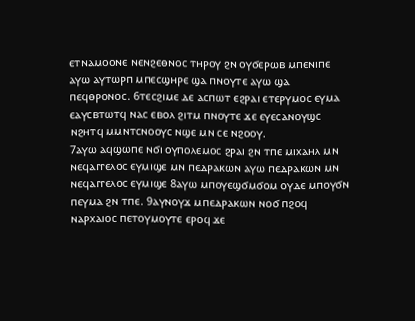ⲉⲧⲛⲁⲙⲟⲟⲛⲉ ⲛⲉⲛϩⲉⲑⲛⲟⲥ ⲧⲏⲣⲟⲩ ϩⲛ ⲟⲩϭⲉⲣⲱⲃ ⲙⲡⲉⲛⲓⲡⲉ ⲁⲩⲱ ⲁⲩⲧⲱⲣⲡ ⲙⲡⲉⲥϣⲏⲣⲉ ϣⲁ ⲡⲛⲟⲩⲧⲉ ⲁⲩⲱ ϣⲁ ⲡⲉϥⲑⲣⲟⲛⲟⲥ. 6ⲧⲉⲥϩⲓⲙⲉ ⲇⲉ ⲁⲥⲡⲱⲧ ⲉϩⲣⲁⲓ ⲉⲧⲉⲣⲩⲙⲟⲥ ⲉⲩⲙⲁ ⲉⲁⲩⲥⲃⲧⲱⲧϥ ⲛⲁⲥ ⲉⲃⲟⲗ ϩⲓⲧⲙ ⲡⲛⲟⲩⲧⲉ ϫⲉ ⲉⲩⲉⲥⲁⲛⲟⲩϣⲥ ⲛϩⲏⲧϥ ⲙⲙⲛⲧⲥⲛⲟⲟⲩⲥ ⲛϣⲉ ⲙⲛ ⲥⲉ ⲛϩⲟⲟⲩ.
7ⲁⲩⲱ ⲁϥϣⲱⲡⲉ ⲛϭⲓ ⲟⲩⲡⲟⲗⲉⲙⲟⲥ ϩⲣⲁⲓ ϩⲛ ⲧⲡⲉ ⲙⲓⲭⲁⲏⲗ ⲙⲛ ⲛⲉϥⲁⲅⲅⲉⲗⲟⲥ ⲉⲩⲙⲓϣⲉ ⲙⲛ ⲡⲉⲇⲣⲁⲕⲱⲛ ⲁⲩⲱ ⲡⲉⲇⲣⲁⲕⲱⲛ ⲙⲛ ⲛⲉϥⲁⲅⲅⲉⲗⲟⲥ ⲉⲩⲙⲓϣⲉ 8ⲁⲩⲱ ⲙⲡⲟⲩⲉϣϭⲙϭⲟⲙ ⲟⲩⲇⲉ ⲙⲡⲟⲩϭⲛ ⲡⲉⲩⲙⲁ ϩⲛ ⲧⲡⲉ. 9ⲁⲩⲛⲟⲩϫ ⲙⲡⲉⲇⲣⲁⲕⲱⲛ ⲛⲟϭ ⲡϩⲟϥ ⲛⲁⲣⲭⲁⲓⲟⲥ ⲡⲉⲧⲟⲩⲙⲟⲩⲧⲉ ⲉⲣⲟϥ ϫⲉ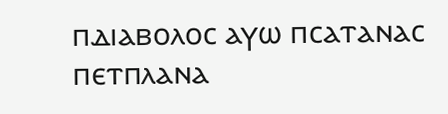ⲡⲇⲓⲁⲃⲟⲗⲟⲥ ⲁⲩⲱ ⲡⲥⲁⲧⲁⲛⲁⲥ ⲡⲉⲧⲡⲗⲁⲛⲁ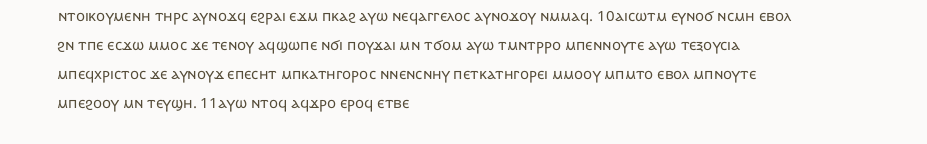ⲛⲧⲟⲓⲕⲟⲩⲙⲉⲛⲏ ⲧⲏⲣⲥ ⲁⲩⲛⲟϫϥ ⲉϩⲣⲁⲓ ⲉϫⲙ ⲡⲕⲁϩ ⲁⲩⲱ ⲛⲉϥⲁⲅⲅⲉⲗⲟⲥ ⲁⲩⲛⲟϫⲟⲩ ⲛⲙⲙⲁϥ. 10ⲁⲓⲥⲱⲧⲙ ⲉⲩⲛⲟϭ ⲛⲥⲙⲏ ⲉⲃⲟⲗ ϩⲛ ⲧⲡⲉ ⲉⲥϫⲱ ⲙⲙⲟⲥ ϫⲉ ⲧⲉⲛⲟⲩ ⲁϥϣⲱⲡⲉ ⲛϭⲓ ⲡⲟⲩϫⲁⲓ ⲙⲛ ⲧϭⲟⲙ ⲁⲩⲱ ⲧⲙⲛⲧⲣⲣⲟ ⲙⲡⲉⲛⲛⲟⲩⲧⲉ ⲁⲩⲱ ⲧⲉⲝⲟⲩⲥⲓⲁ ⲙⲡⲉϥⲭⲣⲓⲥⲧⲟⲥ ϫⲉ ⲁⲩⲛⲟⲩϫ ⲉⲡⲉⲥⲏⲧ ⲙⲡⲕⲁⲧⲏⲅⲟⲣⲟⲥ ⲛⲛⲉⲛⲥⲛⲏⲩ ⲡⲉⲧⲕⲁⲧⲏⲅⲟⲣⲉⲓ ⲙⲙⲟⲟⲩ ⲙⲡⲙⲧⲟ ⲉⲃⲟⲗ ⲙⲡⲛⲟⲩⲧⲉ ⲙⲡⲉϩⲟⲟⲩ ⲙⲛ ⲧⲉⲩϣⲏ. 11ⲁⲩⲱ ⲛⲧⲟϥ ⲁϥϫⲣⲟ ⲉⲣⲟϥ ⲉⲧⲃⲉ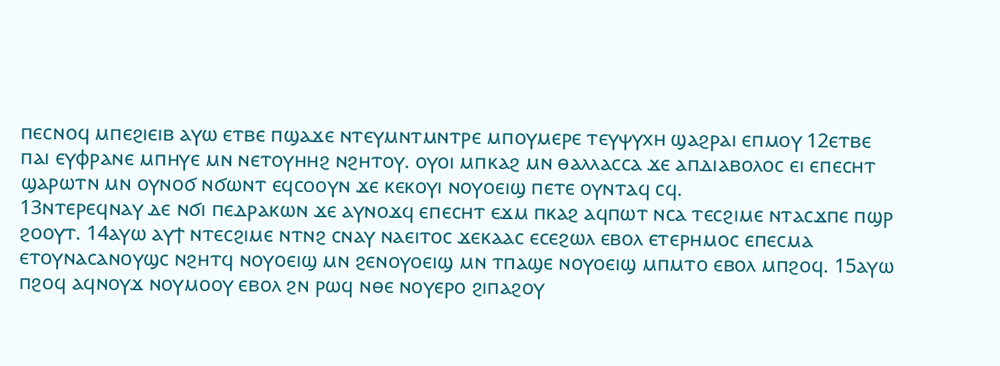ⲡⲉⲥⲛⲟϥ ⲙⲡⲉϩⲓⲉⲓⲃ ⲁⲩⲱ ⲉⲧⲃⲉ ⲡϣⲁϫⲉ ⲛⲧⲉⲩⲙⲛⲧⲙⲛⲧⲣⲉ ⲙⲡⲟⲩⲙⲉⲣⲉ ⲧⲉⲩⲯⲩⲭⲏ ϣⲁϩⲣⲁⲓ ⲉⲡⲙⲟⲩ 12ⲉⲧⲃⲉ ⲡⲁⲓ ⲉⲩⲫⲣⲁⲛⲉ ⲙⲡⲏⲩⲉ ⲙⲛ ⲛⲉⲧⲟⲩⲏⲏϩ ⲛϩⲏⲧⲟⲩ. ⲟⲩⲟⲓ ⲙⲡⲕⲁϩ ⲙⲛ ⲑⲁⲗⲗⲁⲥⲥⲁ ϫⲉ ⲁⲡⲇⲓⲁⲃⲟⲗⲟⲥ ⲉⲓ ⲉⲡⲉⲥⲏⲧ ϣⲁⲣⲱⲧⲛ ⲙⲛ ⲟⲩⲛⲟϭ ⲛϭⲱⲛⲧ ⲉϥⲥⲟⲟⲩⲛ ϫⲉ ⲕⲉⲕⲟⲩⲓ ⲛⲟⲩⲟⲉⲓϣ ⲡⲉⲧⲉ ⲟⲩⲛⲧⲁϥ ⲥϥ.
13ⲛⲧⲉⲣⲉϥⲛⲁⲩ ⲇⲉ ⲛϭⲓ ⲡⲉⲇⲣⲁⲕⲱⲛ ϫⲉ ⲁⲩⲛⲟϫϥ ⲉⲡⲉⲥⲏⲧ ⲉϫⲙ ⲡⲕⲁϩ ⲁϥⲡⲱⲧ ⲛⲥⲁ ⲧⲉⲥϩⲓⲙⲉ ⲛⲧⲁⲥϫⲡⲉ ⲡϣⲣ ϩⲟⲟⲩⲧ. 14ⲁⲩⲱ ⲁⲩϯ ⲛⲧⲉⲥϩⲓⲙⲉ ⲛⲧⲛϩ ⲥⲛⲁⲩ ⲛⲁⲉⲓⲧⲟⲥ ϫⲉⲕⲁⲁⲥ ⲉⲥⲉϩⲱⲗ ⲉⲃⲟⲗ ⲉⲧⲉⲣⲏⲙⲟⲥ ⲉⲡⲉⲥⲙⲁ ⲉⲧⲟⲩⲛⲁⲥⲁⲛⲟⲩϣⲥ ⲛϩⲏⲧϥ ⲛⲟⲩⲟⲉⲓϣ ⲙⲛ ϩⲉⲛⲟⲩⲟⲉⲓϣ ⲙⲛ ⲧⲡⲁϣⲉ ⲛⲟⲩⲟⲉⲓϣ ⲙⲡⲙⲧⲟ ⲉⲃⲟⲗ ⲙⲡϩⲟϥ. 15ⲁⲩⲱ ⲡϩⲟϥ ⲁϥⲛⲟⲩϫ ⲛⲟⲩⲙⲟⲟⲩ ⲉⲃⲟⲗ ϩⲛ ⲣⲱϥ ⲛⲑⲉ ⲛⲟⲩⲉⲣⲟ ϩⲓⲡⲁϩⲟⲩ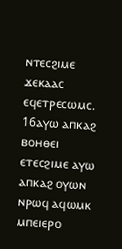ⲛⲧⲉⲥϩⲓⲙⲉ ϫⲉⲕⲁⲁⲥ ⲉϥⲉⲧⲣⲉⲥⲱⲙⲥ. 16ⲁⲩⲱ ⲁⲡⲕⲁϩ ⲃⲟⲏⲑⲉⲓ ⲉⲧⲉⲥϩⲓⲙⲉ ⲁⲩⲱ ⲁⲡⲕⲁϩ ⲟⲩⲱⲛ ⲛⲣⲱϥ ⲁϥⲱⲙⲕ ⲙⲡⲉⲓⲉⲣⲟ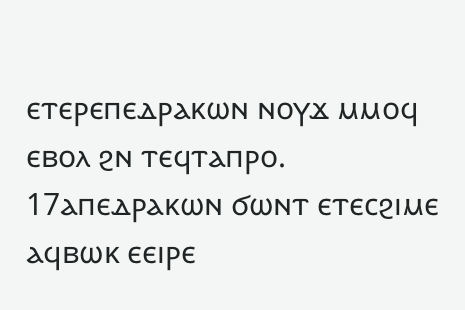ⲉⲧⲉⲣⲉⲡⲉⲇⲣⲁⲕⲱⲛ ⲛⲟⲩϫ ⲙⲙⲟϥ ⲉⲃⲟⲗ ϩⲛ ⲧⲉϥⲧⲁⲡⲣⲟ. 17ⲁⲡⲉⲇⲣⲁⲕⲱⲛ ϭⲱⲛⲧ ⲉⲧⲉⲥϩⲓⲙⲉ ⲁϥⲃⲱⲕ ⲉⲉⲓⲣⲉ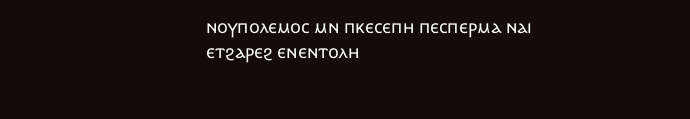ⲛⲟⲩⲡⲟⲗⲉⲙⲟⲥ ⲙⲛ ⲡⲕⲉⲥⲉⲡⲏ ⲡⲉⲥⲡⲉⲣⲙⲁ ⲛⲁⲓ ⲉⲧϩⲁⲣⲉϩ ⲉⲛⲉⲛⲧⲟⲗⲏ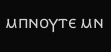ⲙⲡⲛⲟⲩⲧⲉ ⲙⲛ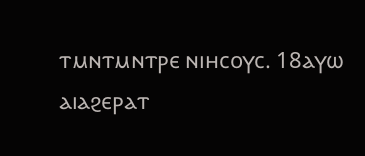ⲧⲙⲛⲧⲙⲛⲧⲣⲉ ⲛⲓⲏⲥⲟⲩⲥ. 18ⲁⲩⲱ ⲁⲓⲁϩⲉⲣⲁⲧ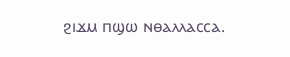ϩⲓϫⲙ ⲡϣⲱ ⲛⲑⲁⲗⲗⲁⲥⲥⲁ.